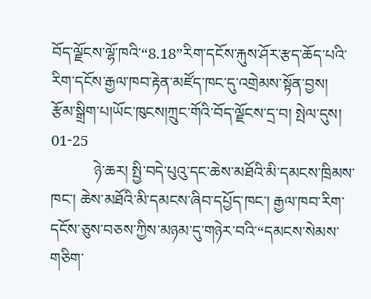བོད་ལྗོངས་ལྷོ་ཁའི་“8.18”རིག་དངོས་རྐུས་ཤོར་རྩད་ཆོད་པའི་རིག་དངོས་རྒྱལ་ཁབ་རྟེན་མཛོད་ཁང་དུ་འགྲེམས་སྟོན་བྱས།
རྩོམ་སྒྲིག་པ།ཡོང་ཁུངས།ཀྲུང་གོའི་བོད་ལྗོངས་དྲ་བ། སྤེལ་དུས། 01-25
           ཉེ་ཆར། སྤྱི་བདེ་པུའུ་དང་ཆེས་མཐོའི་མི་དམངས་ཁྲིམས་ཁང་། ཆེས་མཐོའི་མི་དམངས་ཞིབ་དཔྱོད་ཁང་། རྒྱལ་ཁབ་རིག་དངོས་ཅུས་བཅས་ཀྱིས་མཉམ་དུ་གཉེར་བའི་“དམངས་སེམས་གཅིག་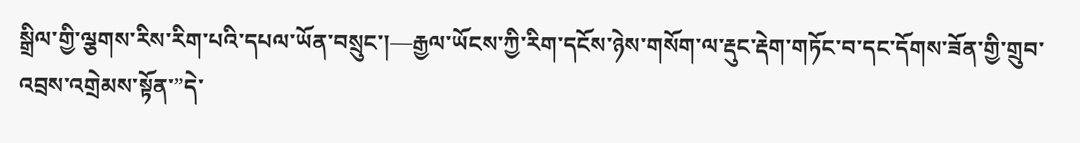སྒྲིལ་གྱི་ལྕགས་རིས་རིག་པའི་དཔལ་ཡོན་བསྲུང་།—རྒྱལ་ཡོངས་ཀྱི་རིག་དངོས་ཉེས་གསོག་ལ་རྡུང་རྡེག་གཏོང་བ་དང་དོགས་ཟོན་གྱི་གྲུབ་འབྲས་འགྲེམས་སྟོན་”དེ་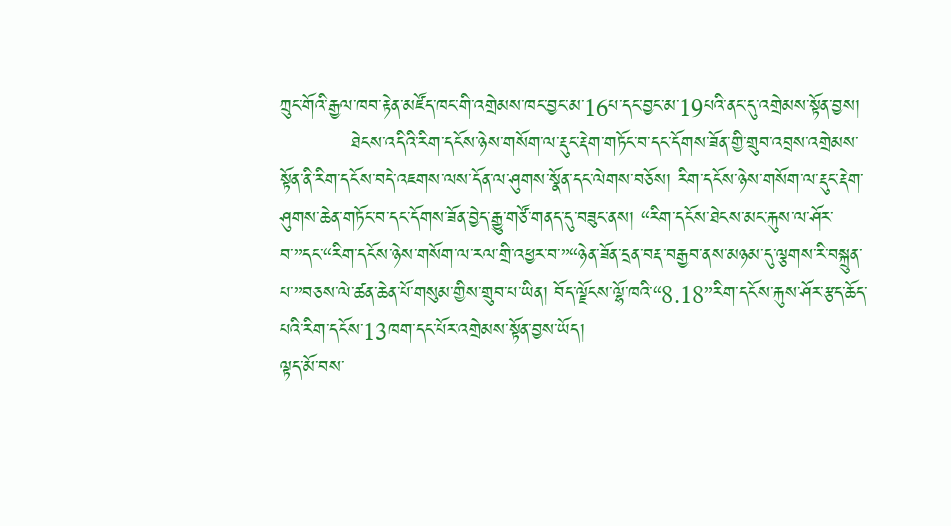ཀྲུང་གོའི་རྒྱལ་ཁབ་རྟེན་མཛོད་ཁང་གི་འགྲེམས་ཁང་བྱང་མ་16པ་དང་བྱང་མ་19པའི་ནང་དུ་འགྲེམས་སྟོན་བྱས།
           ཐེངས་འདིའི་རིག་དངོས་ཉེས་གསོག་ལ་རྡུང་རྡེག་གཏོང་བ་དང་དོགས་ཟོན་གྱི་གྲུབ་འབྲས་འགྲེམས་སྟོན་ནི་རིག་དངོས་བདེ་འཇགས་ལས་དོན་ལ་ཤུགས་སྣོན་དང་ལེགས་བཅོས། རིག་དངོས་ཉེས་གསོག་ལ་རྡུང་རྡེག་ཤུགས་ཆེན་གཏོང་བ་དང་དོགས་ཟོན་བྱེད་རྒྱུ་གཙོ་གནད་དུ་བཟུང་ནས། “རིག་དངོས་ཐེངས་མང་རྐུས་ལ་ཤོར་བ་”དང་“རིག་དངོས་ཉེས་གསོག་ལ་རལ་གྲི་འཕྱར་བ་”“ཉེན་ཟོན་དྲན་བརྡ་བརྒྱབ་ནས་མཉམ་དུ་ལྕགས་རི་བསྐྲུན་པ་”བཅས་ལེ་ཚན་ཆེན་པོ་གསུམ་གྱིས་གྲུབ་པ་ཡིན། བོད་ལྗོངས་ལྷོ་ཁའི་“8.18”རིག་དངོས་རྐུས་ཤོར་རྩད་ཆོད་པའི་རིག་དངོས་13ཁག་དང་པོར་འགྲེམས་སྟོན་བྱས་ཡོད།
ལྟད་མོ་བས་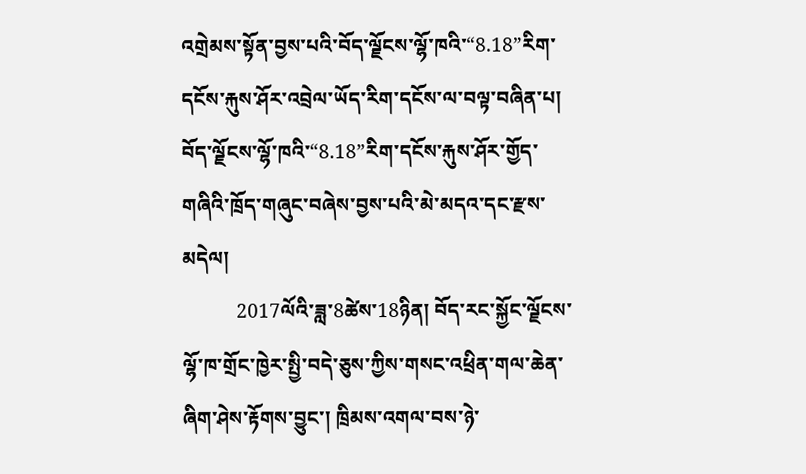འགྲེམས་སྟོན་བྱས་པའི་བོད་ལྗོངས་ལྷོ་ཁའི་“8.18”རིག་དངོས་རྐུས་ཤོར་འབྲེལ་ཡོད་རིག་དངོས་ལ་བལྟ་བཞིན་པ།
བོད་ལྗོངས་ལྷོ་ཁའི་“8.18”རིག་དངོས་རྐུས་ཤོར་གྱོད་གཞིའི་ཁྲོད་གཞུང་བཞེས་བྱས་པའི་མེ་མདའ་དང་རྫས་མདེལ།
           2017ལོའི་ཟླ་8ཚེས་18ཉིན། བོད་རང་སྐྱོང་ལྗོངས་ལྷོ་ཁ་གྲོང་ཁྱེར་སྤྱི་བདེ་ཅུས་ཀྱིས་གསང་འཕྲིན་གལ་ཆེན་ཞིག་ཤེས་རྟོགས་བྱུང་། ཁྲིམས་འགལ་བས་ཉེ་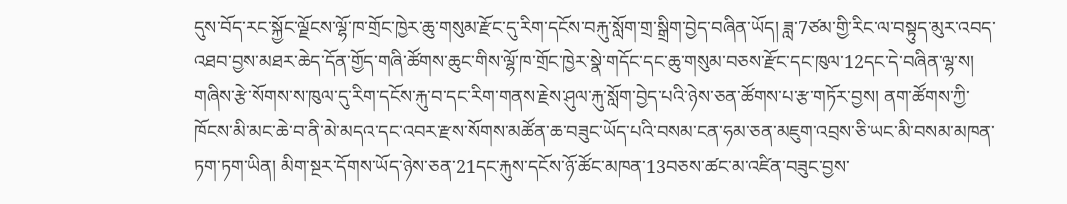དུས་བོད་རང་སྐྱོང་ལྗོངས་ལྷོ་ཁ་གྲོང་ཁྱེར་ཆུ་གསུམ་རྫོང་དུ་རིག་དངོས་བརྐུ་སློག་གྲ་སྒྲིག་བྱེད་བཞིན་ཡོད། ཟླ་7ཙམ་གྱི་རིང་ལ་བསྟུད་མུར་འབད་འཐབ་བྱས་མཐར་ཆེད་དོན་གྱོད་གཞི་ཚོགས་ཆུང་གིས་ལྷོ་ཁ་གྲོང་ཁྱེར་སྣེ་གདོང་དང་ཆུ་གསུམ་བཅས་རྫོང་དང་ཁུལ་12དང་དེ་བཞིན་ལྷ་ས། གཞིས་རྩེ་སོགས་ས་ཁུལ་དུ་རིག་དངོས་རྐུ་བ་དང་རིག་གནས་རྗེས་ཤུལ་རྐུ་སློག་བྱེད་པའི་ཉེས་ཅན་ཚོགས་པ་རྩ་གཏོར་བྱས། ནག་ཚོགས་ཀྱི་ཁོངས་མི་མང་ཆེ་བ་ནི་མེ་མདའ་དང་འབར་རྫས་སོགས་མཚོན་ཆ་བཟུང་ཡོད་པའི་བསམ་ངན་ཧམ་ཅན་མཇུག་འབྲས་ཅི་ཡང་མི་བསམ་མཁན་ཏག་ཏག་ཡིན། མིག་སྔར་དོགས་ཡོད་ཉེས་ཅན་21དང་རྐུས་དངོས་ཉོ་ཚོང་མཁན་13བཅས་ཚང་མ་འཛིན་བཟུང་བྱས་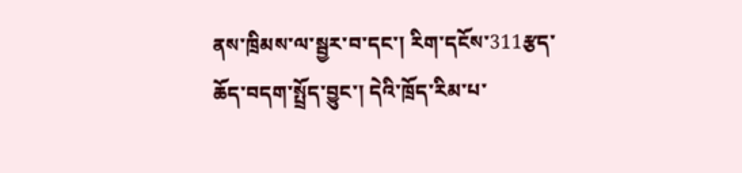ནས་ཁྲིམས་ལ་སྦྱར་བ་དང་། རིག་དངོས་311རྩད་ཆོད་བདག་སྤྲོད་བྱུང་། དེའི་ཁྲོད་རིམ་པ་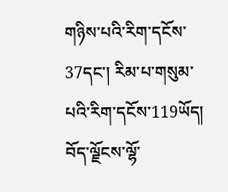གཉིས་པའི་རིག་དངོས་37དང་། རིམ་པ་གསུམ་པའི་རིག་དངོས་119ཡོད།
བོད་ལྗོངས་ལྷོ་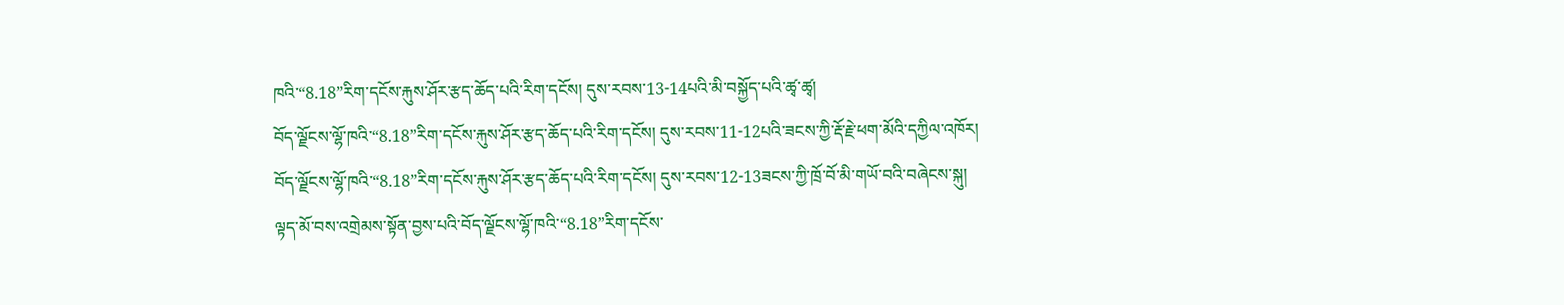ཁའི་“8.18”རིག་དངོས་རྐུས་ཤོར་རྩད་ཆོད་པའི་རིག་དངོས། དུས་རབས་13-14པའི་མི་བསྐྱོད་པའི་ཚྭ་ཚྭ།
བོད་ལྗོངས་ལྷོ་ཁའི་“8.18”རིག་དངོས་རྐུས་ཤོར་རྩད་ཆོད་པའི་རིག་དངོས། དུས་རབས་11-12པའི་ཟངས་ཀྱི་རྡོ་རྗེ་ཕག་མོའི་དཀྱིལ་འཁོར།
བོད་ལྗོངས་ལྷོ་ཁའི་“8.18”རིག་དངོས་རྐུས་ཤོར་རྩད་ཆོད་པའི་རིག་དངོས། དུས་རབས་12-13ཟངས་ཀྱི་ཁྲོ་བོ་མི་གཡོ་བའི་བཞེངས་སྐུ།
ལྟད་མོ་བས་འགྲེམས་སྟོན་བྱས་པའི་བོད་ལྗོངས་ལྷོ་ཁའི་“8.18”རིག་དངོས་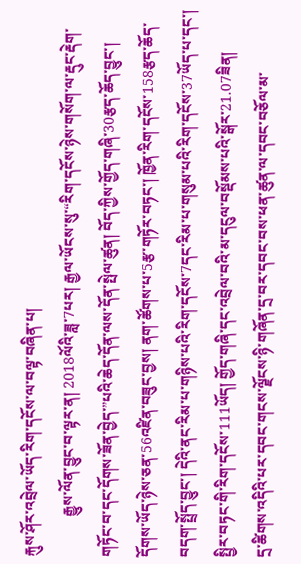རྐུས་ཤོར་འབྲེལ་ཡོད་རིག་དངོས་ལ་བལྟ་བཞིན་པ།
           རྒྱུས་ལོན་བྱུང་བ་ལྟར་ན། 2018ལོའི་ཟླ་7པར། རྒྱལ་ཡོངས་སུ་“རིག་དངོས་ཉེས་གསོག་ལ་རྡུང་རྡེག་གཏོང་བ་དང་དོགས་ཟོན་བྱེད་”པའི་ཆེད་དོན་ལས་དོན་སྤེལ་ཚུན། བོད་ཀྱིས་གྱོད་གཞི་30རྩད་ཆོད་བྱུང་། དོགས་ཡོད་ཉེས་ཅན་56འཛིན་བཟུང་བྱས། ནག་ཚོགས་པ་5རྩ་གཏོར་བཏང་། ཁྱོན་རིག་དངོས་158རྩད་ཆོད་བདག་སྤྲོད་བྱུང་། དེའི་ནང་རིམ་པ་གཉིས་པའི་རིག་དངོས་7དང་རིམ་པ་གསུམ་པའི་རིག་དངོས་37ཡོད་པ་དང་། སྤྱིར་བཏང་གི་རིག་དངོས་111ཡོད། གྱོད་གཞི་དང་འབྲེལ་བའི་མ་དངུལ་བསྡོམས་པའི་སྒོར་21.07ཟིན།
དྲ་ཚིགས་འདིའི་པར་དབང་གངས་ལྗོངས་ཉི་གཞོན་དྲ་བར་དབང་བས་ཕན་ཚུན་ལ་དབང་བཅོལ་མ་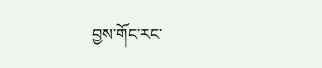བྱས་གོང་རང་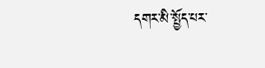དགར་མི་སྤྱོད་པར་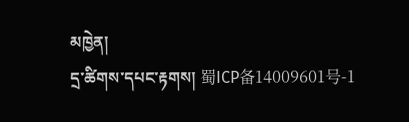མཁྱེན།
དྲ་ཚིགས་དཔང་རྟགས། 蜀ICP备14009601号-1